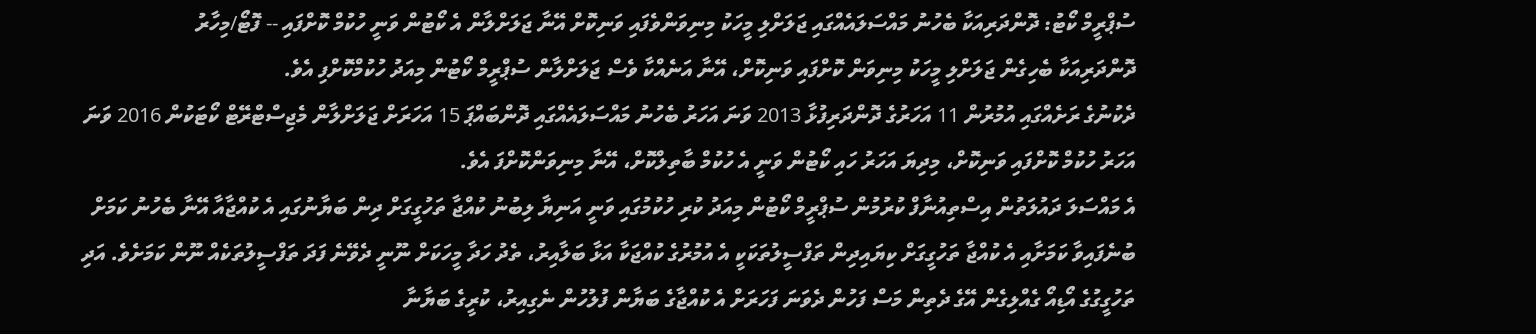ސުޕްރީމް ކޯޓު: ދޮންދަރިއަކާ ބެހުނު މައްސަލައެއްގައި ޖަލަށްލި މީހަކު މިނިވަންވެފައި ވަނިކޮށް އޭނާ ޖަލަށްލާން އެ ކޯޓުން ވަނީ ހުކުމް ކޮށްފައި -- ފޮޓޯ/މިހާރު
ދޮންދަރިއަކާ ބެހިގެން ޖަލަށްލި މީހަކު މިނިވަން ކޮށްފައި ވަނިކޮށް، އޭނާ އަނެއްކާ ވެސް ޖަލަށްލާން ސުޕްރީމް ކޯޓުން މިއަދު ހުކުމްކޮށްފި އެވެ.
ދެކުނުގެ ރަށެއްގައި އުމުރުން 11 އަހަރުގެ ދޮންދަރިފުޅާ 2013 ވަނަ އަހަރު ބެހުނު މައްސަލައެއްގައި ދޮންބައްޕަ 15 އަހަރަށް ޖަލަށްލާން މެޖިސްޓްރޭޓް ކޯޓަކުން 2016 ވަނަ އަހަރު ހުކުމް ކޮށްފައި ވަނިކޮށް، މިދިޔަ އަހަރު ހައި ކޯޓުން ވަނީ އެ ހުކުމް ބާތިލްކޮށް، އޭނާ މިނިވަންކޮށްފަ އެވެ.
އެ މައްސަލަ ދައުލަތުން އިސްތިއުނާފް ކުރުމުން ސުޕްރީމް ކޯޓުން މިއަދު ކުރި ހުކުމުގައި ވަނީ އަނިޔާ ލިބުނު ކުއްޖާ ތަހުގީގަށް ދިން ބަޔާނުގައި އެ ކުއްޖާއާ އޭނާ ބެހުނު ކަމަށް ބުނެފައިވާ ކަމަށާއި އެ ކުއްޖާ ތަހުގީގަށް ކިޔައިދިން ތަފްސީލުތަކަކީ އެ އުމުރުގެ ކުއްޖަކާ އަޅާ ބަލާއިރު، ތެދު ހަދާ މީހަކަށް ނޫނީ ދެވޭނެ ފަދަ ތަފްސީލުތަކެއް ނޫން ކަމަށެވެ. އަދި ތަހުގީގުގެ އޯޑިއޯ ގެއްލިގެން އޭގެ ދެތިން މަސް ފަހުން ދެވަނަ ފަހަރަށް އެ ކުއްޖާގެ ބަޔާން ފުލުހުން ނެގިއިރު، ކުރީގެ ބަޔާނާ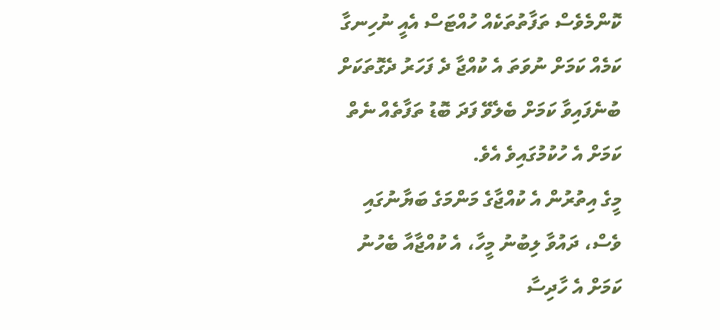ކޮންމެވެސް ތަފާތުތަކެއް ހުއްޓަސް އެއީ ނުހިނގާ ކަމެއް ކަމަށް ނުވަތަ އެ ކުއްޖާ ދެ ފަހަރު ދެގޮތަކަށް ބުނެފައިވާ ކަމަށް ބެލެވޭ ފަދަ ބޮޑު ތަފާތެއް ނެތް ކަމަށް އެ ހުކުމުގައިވެ އެވެ.
މީގެ އިތުރުން އެ ކުއްޖާގެ މަންމަގެ ބަޔާނުގައި ވެސް، ދައުވާ ލިބުނު މީހާ، އެ ކުއްޖާއާ ބެހުނު ކަމަށް އެ ހާދިސާ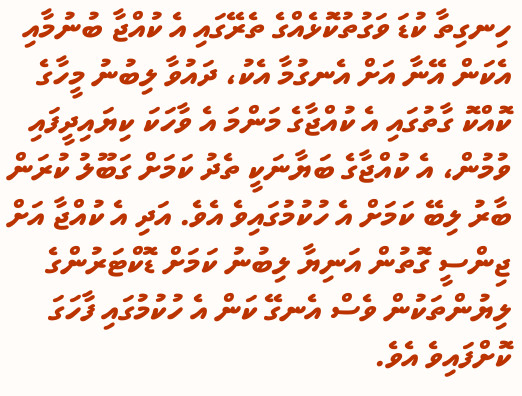ހިނގިތާ ކުޑަ ވަގުތުކޮޅެއްގެ ތެރޭގައި އެ ކުއްޖާ ބުނުމާއި އެކަން އޭނާ އަށް އެނގުމާ އެކު، ދައުވާ ލިބުނު މީހާގެ ކޮއްކޮ ގާތުގައި އެ ކުއްޖާގެ މަންމަ އެ ވާހަކަ ކިޔައިދީފައި ވުމުން، އެ ކުއްޖާގެ ބަޔާނަކީ ތެދު ކަމަށް ގަބޫލު ކުރަން ބާރު ލިބޭ ކަމަށް އެ ހުކުމުގައިވެ އެވެ. އަދި އެ ކުއްޖާ އަށް ޖިންސީ ގޮތުން އަނިޔާ ލިބުނު ކަމަށް ޑޮކްޓަރުންގެ ލިޔުންތަކުން ވެސް އެނގޭ ކަން އެ ހުކުމުގައި ފާހަގަ ކޮށްފައިވެ އެވެ.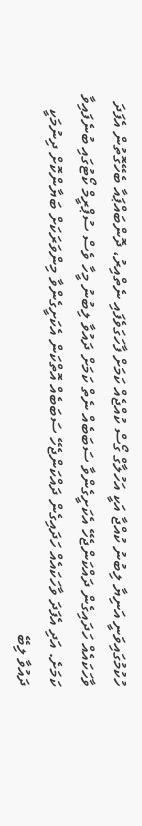ހުކުމުގައިވަނީ އަނިޔާ ލިބުނު ކުއްޖާ އަކީ އަހުލާގް ގޯސް ކުއްޖެއް ކަމަށް ފާހަގަވެފައި ނެތްއިރު، ދޮންބައްޕައާ ބެހޭގޮތުން އެފަދަ ވާހަކައެއް ހަދައިގެން ދައްކަންޖެހޭ އެކަށީގެންވާ ސަބަބެއް ނެތް ކަމަށް ދައުވާ ލިބުނު މީހާ ވެސް ސުޕްރީމް ކޯޓުގައި ބުނެފައިވާ ކަމަށެ. އަދި އެފަދަ ވާހަކައެއް ހަދައިގެން ދައްކަންޖެހޭ ސަބަބެއް އޮތްކަން އެކަށީގެންވާ މިންވަރަކަށް ބަޔާންކޮށް ދިނުމަކީ ދައުވާ ލިބޭ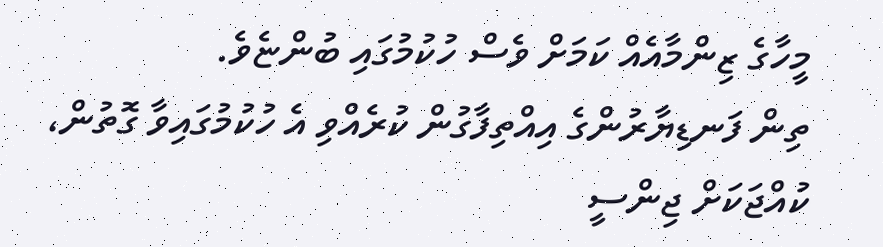މީހާގެ ޒިންމާއެއް ކަމަށް ވެސް ހުކުމުގައި ބުންޏެވެ.
ތިން ފަނޑިޔާރުންގެ އިއްތިފާގުން ކުރެއްވި އެ ހުކުމުގައިވާ ގޮތުން، ކުއްޖަކަށް ޖިންސީ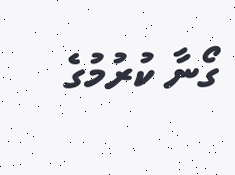ގޯނާ ކުރުމުގެ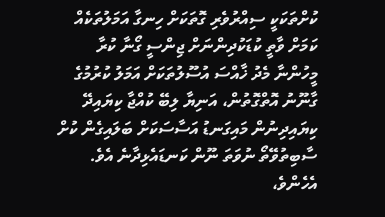ކުށްތަކަކީ ސިއްރުވެރި ގޮތަކަށް ހިނގާ އަމަލުތަކެއް ކަމަށް ވާތީ ކުޑަކުދިންނަށް ޖިންސީ ގޯނާ ކުރާ މީހުންނާ މެދު ޚާއްސަ އުސޫލުތަކަށް އަމަލު ކުރުމުގެ ގާނޫނު އޮތްގޮތުން، އަނިޔާ ލިބޭ ކުއްޖާ ކިޔައިދޭ ކިޔައިދިނުން މައިގަނޑު އަސާސަކަށް ބަލައިގެން ކުށް ސާބިތުވޭތޯ ނުވަތަ ނޫން ކަނޑައެޅިދާނެ އެވެ. އެހެންވެ،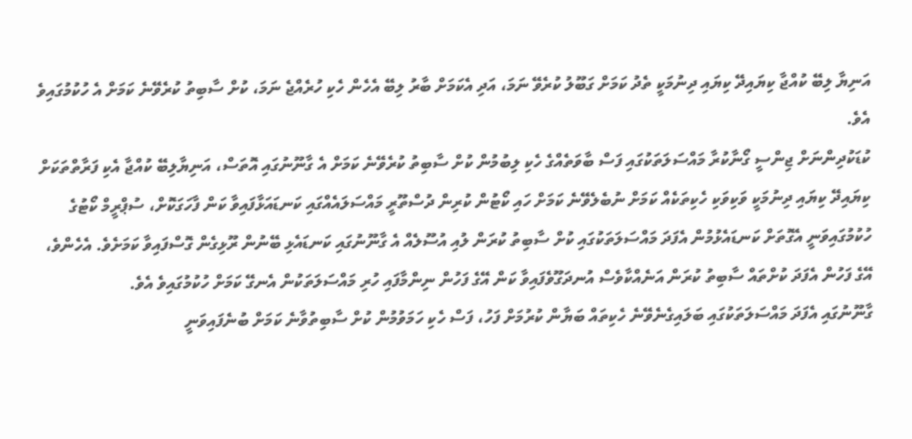އަނިޔާ ލިބޭ ކުއްޖާ ކިޔައިދޭ ކިޔައި ދިނުމަކީ ތެދު ކަމަށް ގަބޫލު ކުރެވޭ ނަމަ، އަދި އެކަމަށް ބާރު ލިބޭ އެހެން ހެކި ހުރެއްޖެ ނަމަ، ކުށް ސާބިތު ކުރެވޭނެ ކަމަށް އެ ހުކުމުގައިވެ އެވެ.
ކުޑަކުދިންނަށް ޖިންސީ ގޯނާކުރާ މައްސަލަތަކުގައި ފަސް ބާވަތެއްގެ ހެކި ލިބުމުން ކުށް ސާބިތު ކުރެވޭނެ ކަމަށް އެ ގާނޫނުގައި އޮތަސް، އަނިޔާލިބޭ ކުއްޖާ އެކި ފަރާތްތަކަށް ކިޔައިދޭ ކިޔައި ދިނުމަކީ ވަކިވަކި ހެކިތަކެއް ކަމަށް ނުބެލެވޭނެ ކަމަށް ހައި ކޯޓުން ކުރިން ދުސްތޫރީ މައްސަލައެއްގައި ކަނޑައަޅާފައިވާ ކަން ފާހަގަކޮށް، ސުޕްރީމް ކޯޓުގެ ހުކުމުގައިވަނީ އެގޮތަށް ކަނޑައެޅުމުން އެފަދަ މައްސަލަތަކުގައި ކުށް ސާބިތު ކުރަން ލުއި އުސޫލެއް އެ ގާނޫނުގައި ކަނޑައެޅި ބޭނުން ރޫޅިގެން ގޮސްފައިވާ ކަމަށެވެ. އެހެންވެ، އޭގެ ފަހުން އެފަދަ ކުށްތައް ސާބިތު ކުރަން އަނެއްކާވެސް އުނދަގޫވެފައިވާ ކަން އޭގެ ފަހުން ނިންމާފައި ހުރި މައްސަލަތަކުން އެނގޭ ކަމަށް ހުކުމުގައިވެ އެވެ.
ގާނޫނުގައި އެފަދަ މައްސަލަތަކުގައި ބަލައިގެނެވޭނެ ހެކިތައް ބަޔާން ކުރުމަށް ފަހު، ފަސް ހެކި ހަމަވުމުން ކުށް ސާބިތުވާނެ ކަމަށް ބުނެފައިވަނީ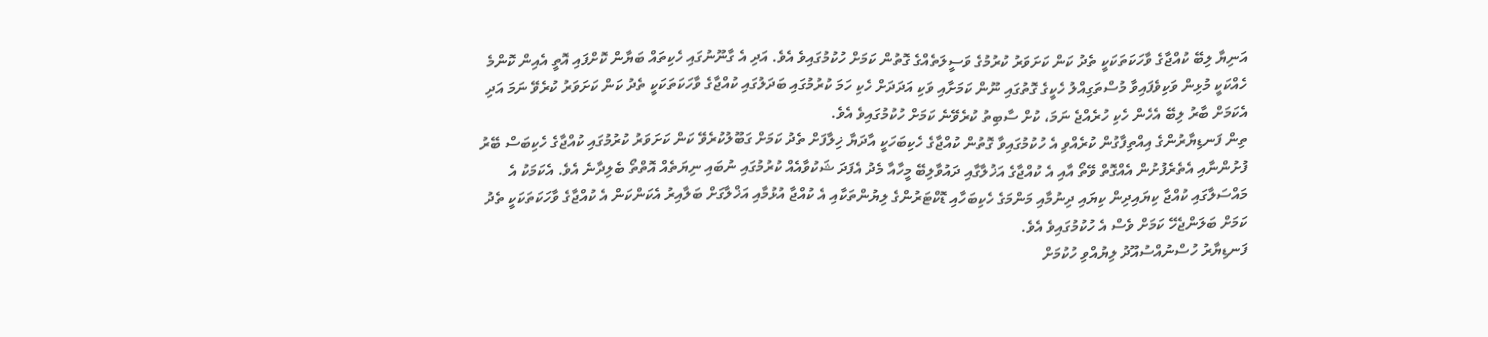އަނިޔާ ލިބޭ ކުއްޖާގެ ވާހަކަތަކަކީ ތެދު ކަން ކަށަވަރު ކުރުމުގެ ވަސީލަތެއްގެ ގޮތުން ކަމަށް ހުކުމުގައިވެ އެވެ. އަދި އެ ގާނޫނުގައި ހެކިތައް ބަޔާން ކޮށްފައި އޮތީ އެއިން ކޮންމެ ހެއްކަކީ މުޅިން ވަކިވެފައިވާ މުސްތަގިއްލު ހެކީގެ ގޮތުގައި ނޫން ކަމަށާއި ވަކި އަދަދަށް ހެކި ހަމަ ކުރުމުގައި ބަދަލުގައި ކުއްޖާގެ ވާހަކަތަކަކީ ތެދު ކަން ކަށަވަރު ކުރެވޭ ނަމަ އަދި އެކަމަށް ބާރު ލިބޭ އެހެން ހެކި ހުރެއްޖެ ނަމަ، ކުށް ސާބިތު ކުރެވޭނެ ކަމަށް ހުކުމުގައިވެ އެވެ.
ތިން ފަނޑިޔާރުންގެ އިއްތިފާގުން ކުރެއްވި އެ ހުކުމުގައިވާ ގޮތުން ކުއްޖާގެ ހެކިބަހަކީ އާދަޔާ ޚިލާފަށް ތެދު ކަމަށް ގަބޫލުކުރެވޭ ކަން ކަށަވަރު ކުރުމުގައި ކުއްޖާގެ ހެކިބަސް ބޭރު ފުށުންނާއި އެތެރެފުށުން އެއްގޮތް ވޭތޯ އާއި އެ ކުއްޖާގެ އަޚުލާގާއި ދައުވާލިބޭ މީހާއާ މެދު އެފަދަ ޝަކުވާއެއް ކުރުމުގައި ނުބައި ނިޔަތެއް އޮތްތޯ ބެލިދާނެ އެވެ. އެކަމަކު އެ މައްސަލާގައި ކުއްޖާ ކިޔައިދިން ކިޔައި ދިނުމާއި މަންމަގެ ހެކިބަހާއި ޑޮކްޓަރުންގެ ލިޔުންތަކާއި އެ ކުއްޖާ އުޅުމާއި އަޚްލާގަށް ބަލާއިރު އެކަންކަން އެ ކުއްޖާގެ ވާހަކަތަކަކީ ތެދު ކަމަށް ބަލަންޖެހޭ ކަމަށް ވެސް އެ ހުކުމުގައިވެ އެވެ.
ފަނޑިޔާރު ހުސްނުއްސުއޫދު ލިޔުއްވި ހުކުމަށް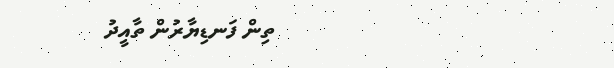ތިން ފަނޑިޔާރުން ތާއީދު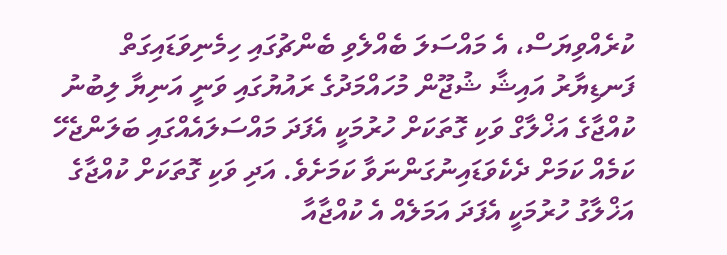ކުރެއްވިޔަސް، އެ މައްސަލަ ބެއްލެވި ބެންޗުގައި ހިމެނިވަޑައިގަތް ފަނޑިޔާރު އައިޝާ ޝުޖޫން މުހައްމަދުގެ ރައުޔުގައި ވަނީ އަނިޔާ ލިބުނު ކުއްޖާގެ އަޚްލާގް ވަކި ގޮތަކަށް ހުރުމަކީ އެފަދަ މައްސަލައެއްގައި ބަލަންޖެހޭ ކަމެއް ކަމަށް ދެކެވަޑައިނުގަންނަވާ ކަމަށެވެ. އަދި ވަކި ގޮތަކަށް ކުއްޖާގެ އަޚްލާގު ހުރުމަކީ އެފަދަ އަމަލެއް އެ ކުއްޖާއާ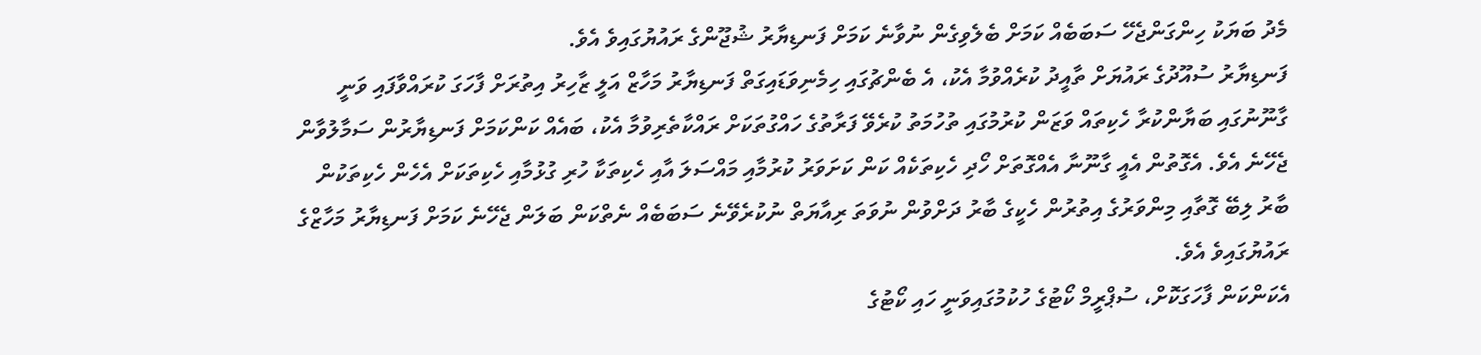މެދު ބަޔަކު ހިންގަންޖެހޭ ސަބަބެއް ކަމަށް ބެލެވިގެން ނުވާނެ ކަމަށް ފަނޑިޔާރު ޝުޖޫންގެ ރައުޔުގައިވެ އެވެ.
ފަނޑިޔާރު ސުއޫދުގެ ރައުޔަށް ތާއީދު ކުރެއްވުމާ އެކު، އެ ބެންޗުގައި ހިމެނިވަޑައިގަތް ފަނޑިޔާރު މަހާޒް އަލީ ޒާހިރު އިތުރަށް ފާހަގަ ކުރައްވާފައި ވަނީ ގާނޫނުގައި ބަޔާންކުރާ ހެކިތައް ވަޒަން ކުރުމުގައި ތުހުމަތު ކުރެވޭ ފަރާތުގެ ހައްގުތަކަށް ރައްކާތެރިވުމާ އެކު، ބައެއް ކަންކަމަށް ފަނޑިޔާރުން ސަމާލުވާން ޖެހޭނެ އެވެ. އެގޮތުން އެއީ ގާނޫނާ އެއްގޮތަށް ހޯދި ހެކިތަކެއް ކަން ކަށަވަރު ކުރުމާއި މައްސަލަ އާއި ހެކިތަކާ ހުރި ގުޅުމާއި ހެކިތަކަށް އެހެން ހެކިތަކުން ބާރު ލިބޭ ގޮތާއި މިންވަރުގެ އިތުރުން ހެކީގެ ބާރު ދަށްވުން ނުވަތަ ރިއާޔަތް ނުކުރެވޭނެ ސަބަބެއް ނެތްކަން ބަލަން ޖެހޭނެ ކަމަށް ފަނޑިޔާރު މަހާޒްގެ ރައުޔުގައިވެ އެވެ.
އެކަންކަން ފާހަގަކޮށް، ސުޕްރީމް ކޯޓުގެ ހުކުމުގައިވަނީ ހައި ކޯޓުގެ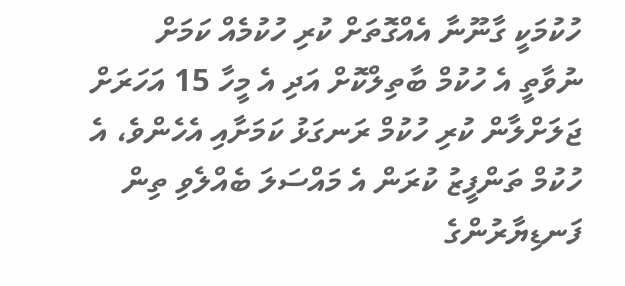ހުކުމަކީ ގާނޫނާ އެއްގޮތަށް ކުރި ހުކުމެއް ކަމަށް ނުވާތީ އެ ހުކުމް ބާތިލްކޮށް އަދި އެ މީހާ 15 އަހަރަށް ޖަލަށްލާން ކުރި ހުކުމް ރަނގަޅު ކަމަށާއި އެހެންވެ، އެ ހުކުމް ތަންފީޒު ކުރަން އެ މައްސަލަ ބެއްލެވި ތިން ފަނޑިޔާރުންގެ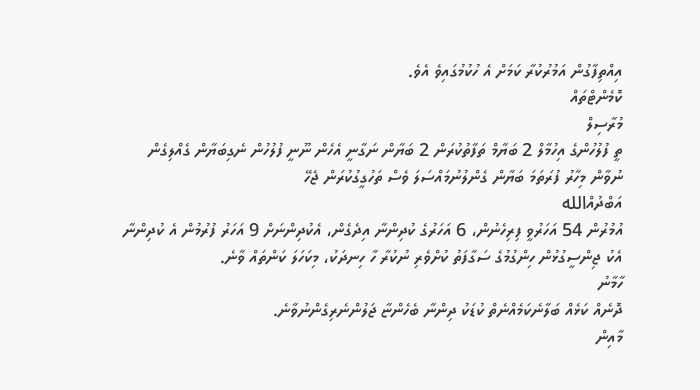އިއްތިފާގުން އަމުރުކުރާ ކަމަށް އެ ހުކުމުގައިވެ އެވެ.
ކޮމެންޓްތައް
މުރާސިލް
ތީ ފުލުހުންގެ އިހުމާލް 2 ބަޔާމް ތަފާތުކުރަން 2 ބަޔާން ނަގާނީ އެހެން ނޫނީ ފުލުހުން ނެގިބަޔާން ގެއްލިގެން ނުވާން މިހާރު ފުރަތަމަ ބަޔާން ގެންލުނުމައްސަލަ ވެސް ތަހުގީގުކުރަން ޖެހޭ
އަބްދުއްالله
އުމުރުން 54 އަހަރުވީ ފިރިހެނުން، 6 އަހަރުގެ ކުދިންނާ އިދެގެން، އެކުދިންނަށް 9 އަހަރު ފުރުމުން އެ ކުދިންނާ އެކު ޖިންސީގުޅުން ހިންގުމުގެ ސަގާފަތު ކުށްވެރި ނުކުރާ ހާ ހިނދަކު، މިކަހަލަ ކަންތައް ވާނެ.
ހާމާނު
ދޮނެއް ކަޅެއް ބަލާނެކަމެއްނެތް ކުޑަކު ދިންނާ ބެހެންޏާ ޖަލުންނެރިގެންނުވާނެ.
މާއިން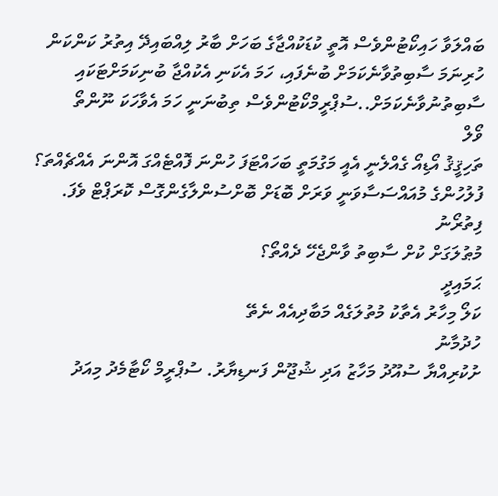ބައްލަވާ ހައިކޯޓުންވެސް އޮތީ ކުޑަކުއްޖާގެ ބަހަށް ބާރު ލިއްބައިދޭ އިތުރު ކަންކަން ހުރިނަމަ ސާބިތުވާނެކަމަށް ބުނެފައި، ހަމަ އެކަނި އެކުއްޖާ ބުނިކަމަށްޓަކައި ސާބިތުނުވާނެކަމަށް..ސުޕްރީމްކޯޓުންވެސް ތިބުނަނީ ހަމަ އެވާހަކަ ނޫންތޯ
ވޯލް
ތަހިޤީޤު އޯޑިއޯ ގެއްލެނީ އެއީ މަގުމަތީ ބަހައްޓަފަ ހުންނަ ފޮއްޓެއްގަ އޮންނަ އެއްޗެއްތަ؟ ފުލުހުންގެ މުއައްސަސާވަނީ ވަރަށް ބޮޑަށް ބޮށްސުންލާގެންގޮސް ކޮރަޕްޓް ވެފަ.
ފިތުރޯނު
މުޠުލަގަށް ކުށް ސާބިތު ވާންޖެހޭ ދެއްތޯ؟
ޙަމައިދީ
ކަލޯ މިހާރު އެތާކު މުތުލަގެއް މަބާދިއެއް ނެތޭ
ހުދުމާނު
ށުކުރިއްޔާ ސުއޫދު މަހާޒު އަދި ޝުޖޫން ފަނޑިޔާރު. ސުޕްރީމް ކޯޓާމެދު މިއަދު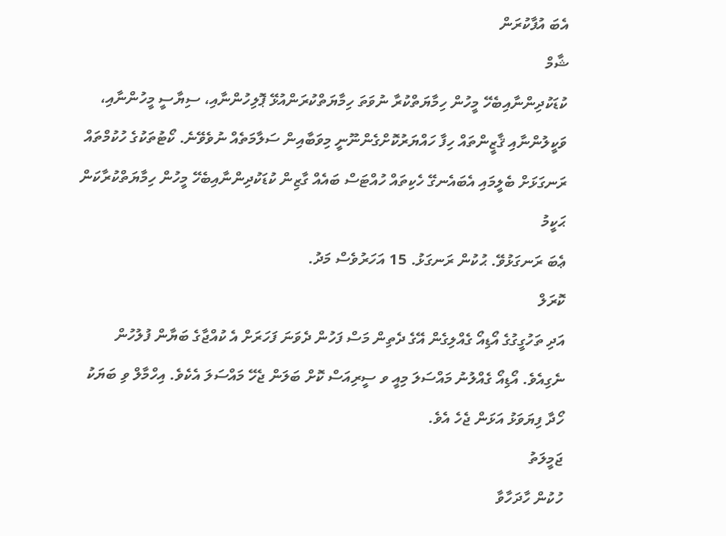އެބަ އުފާކުރަން
ޝާމް
ކުޑަކުދިންނާއިބެހޭ މީހުން ހިމާޔަތްކުރާ ނުވަތަ ހިމާޔަތްކުރަންއުޅޭ ޕޮލިހުންނާއި، ސިޔާސީ މީހުންނާއި، ވަކީލުންނާއި ޤާޒީންތައް ހިފާ ހައްޔަރުކޮށްގެންނޫނީ މިވަބާއިން ސަލާމަތެއް ނުވެވޭނެ. ކޯޓުތަކުގެ ހުކުމްތައް ރަނގަޅަށް ބެލީމައި އެބައެނގޭ ހެކިތައް ހުއްޓަސް ބައެއް ގާޒިން ކުޑަކުދިންނާއިބެހޭ މީހުން ހިމާޔަތްކުރާކަން
ޙަކީމު
ޢެބަ ރަނގަޅުވޭ. ޙުކުން ރަނގަޅު. 15 އަހަރުވެސް މަދު.
ކޮރަލް
އަދި ތަހުގީގުގެ އޯޑިއޯ ގެއްލިގެން އޭގެ ދެތިން މަސް ފަހުން ދެވަނަ ފަހަރަށް އެ ކުއްޖާގެ ބަޔާން ފުލުހުން ނެގިއެވެ. އޯޑިއޯ ގެއްލުނު މައްސަލަ މިއީ ވ ސީރިއަސް ކޮށް ބަލަން ޖެހޭ މައްސަލަ އެކެވެ. އިހްމާލް ވި ބަޔަކު ހޯދާ ފިޔަވަޅު އަޅަން ޖެހެ އެވެ.
ޖަމީލަތު
ހުކުން ހާދަހާވާ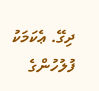ދިގޭ. ޢެކަމަކު ފުލުހުންގެ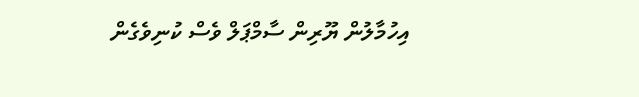އިހުމާލުން ޔޫރިން ސާމްޕަލް ވެސް ކުނިވެގެން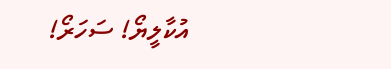އުކާލީޔޯ! ސަހަރޯ!